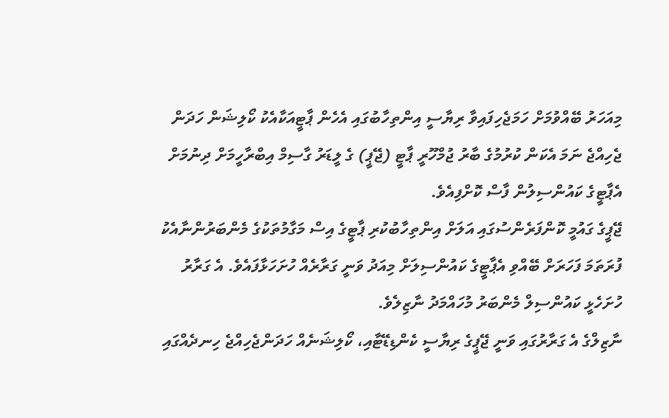މިއަހަރު ބޭއްވުމަށް ހަމަޖެހިފައިވާ ރިޔާސީ އިންތިހާބުގައި އެހެން ޕާޓީއަކާއެކު ކޯލިޝަން ހަދަން ޖެހިއްޖެ ނަމަ އެކަން ކުރުމުގެ ބާރު ޖުމްހޫރީ ޕާޓީ (ޖޭޕީ) ގެ ލީޑަރު ގާސިމް އިބްރާހީމަށް ދިނުމަށް އެޕާޓީގެ ކައުންސިލުން ފާސް ކޮށްފިއެވެ.
ޖޭޕީގެ ގައުމީ ކޮންފަރެންސުގައި އަލަށް އިންތިހާބުކުރި ޕާޓީގެ އިސް މަގާމުތަކުގެ މެންބަރުންނާއެކު ފުރަތަމަ ފަހަރަށް ބޭއްވި އެޕާޓީގެ ކައުންސިލަށް މިއަދު ވަނީ ގަރާރެއް ހުށަހަޅާފައެވެ. އެ ގަރާރު ހުށަހެޅީ ކައުންސިލް މެންބަރު މުހައްމަދު ނާޒިލެވެ.
ނާޒިލްގެ އެ ގަރާރުގައި ވަނީ ޖޭޕީގެ ރިޔާސީ ކެންޑިޑޭޓާއި، ކޯލިޝަނެއް ހަދަންޖެހިއްޖެ ހިނދެއްގައި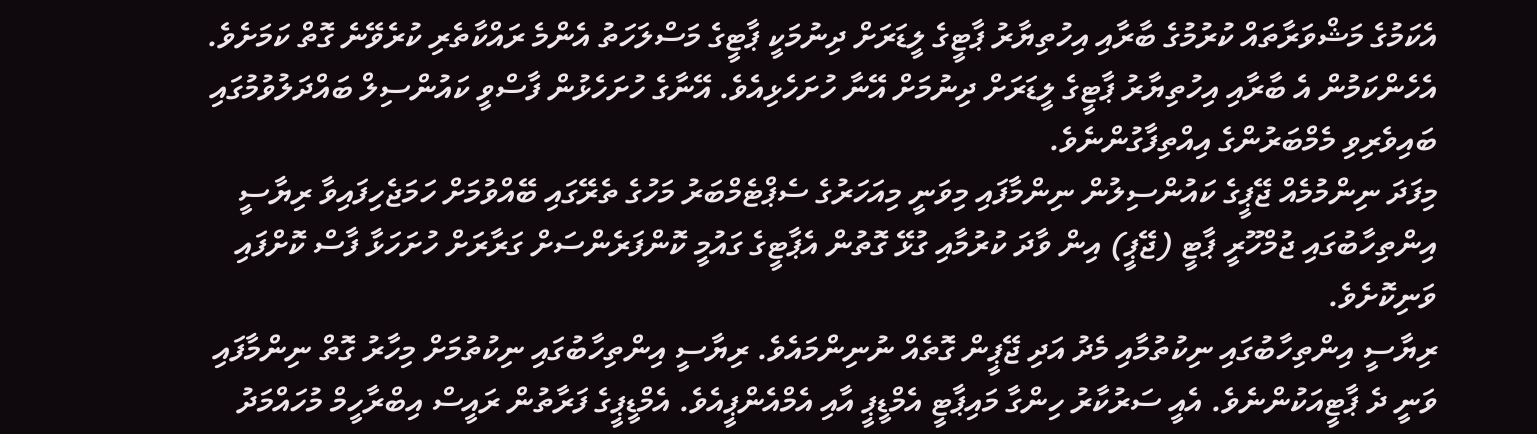އެކަމުގެ މަޝްވަރާތައް ކުރުމުގެ ބާރާއި އިހުތިޔާރު ޕާޓީގެ ލީޑަރަށް ދިނުމަކީ ޕާޓީގެ މަސްލަހަތު އެންމެ ރައްކާތެރި ކުރެވޭނެ ގޮތް ކަމަށެވެ. އެހެންކަމުން އެ ބާރާއި އިހުތިޔާރު ޕާޓީގެ ލީޑަރަށް ދިނުމަށް އޭނާ ހުށަހެޅިއެވެ. އޭނާގެ ހުށަހެޅުން ފާސްވީ ކައުންސިލް ބައްދަލުވުމުގައި ބައިވެރިވި މެމްބަރުންގެ އިއްތިފާގުންނެވެ.
މިފަދަ ނިންމުމެއް ޖޭޕީގެ ކައުންސިލުން ނިންމާފައި މިވަނީ މިއަހަރުގެ ސެޕްޓެމްބަރު މަހުގެ ތެރޭގައި ބޭއްވުމަށް ހަމަޖެހިފައިވާ ރިޔާސީ އިންތިހާބުގައި ޖުމްހޫރީ ޕާޓީ (ޖޭޕީ) އިން ވާދަ ކުރުމާއި ގުޅޭ ގޮތުން އެޕާޓީގެ ގައުމީ ކޮންފަރެންސަށް ގަރާރަށް ހުށަހަޅާ ފާސް ކޮށްފައި ވަނިކޮށެވެ.
ރިޔާސީ އިންތިހާބުގައި ނިކުތުމާއި މެދު އަދި ޖޭޕީން ގޮތެއް ނުނިންމައެވެ. ރިޔާސީ އިންތިހާބުގައި ނިކުތުމަށް މިހާރު ގޮތް ނިންމާފައި ވަނީ ދެ ޕާޓީއަކުންނެވެ. އެއީ ސަރުކާރު ހިންގާ މައިޕާޓީ އެމްޑީޕީ އާއި އެމްއެންޕީއެވެ. އެމްޑީޕީގެ ފަރާތުން ރައީސް އިބްރާހީމް މުހައްމަދު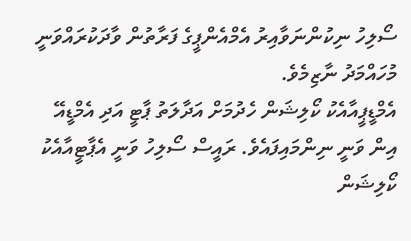ސޯލިހު ނިކުންނަވާއިރު އެމްއެންޕީގެ ފަރާތުން ވާދަކުރައްވަނީ މުހައްމަދު ނާޒިމެވެ.
އެމްޑީޕީއާއެކު ކޯލިޝަން ހެދުމަށް އަދާލަތު ޕާޓީ އަދި އެމްޑީއޭ އިން ވަނީ ނިންމައިފައެވެ. ރައީސް ސޯލިހު ވަނީ އެޕާޓީއާއެކު ކޯލިޝަން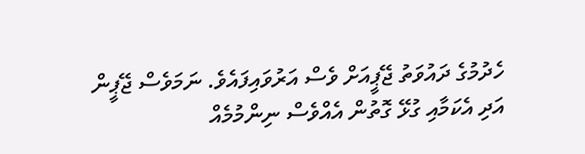ހެދުމުގެ ދައުވަތު ޖޭޕީއަށް ވެސް އަރުވައިފައެވެ. ނަމަވެސް ޖޭޕީން އަދި އެކަމާއި ގުޅޭ ގޮތުން އެއްވެސް ނިންމުމެއް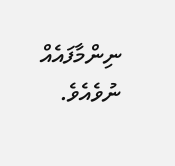ނިންމާފައެއް ނުވެއެވެ.